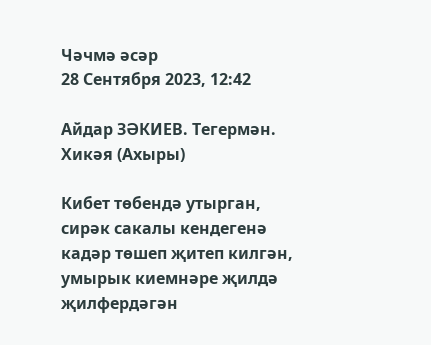Чәчмә әсәр
28 Сентября 2023, 12:42

Айдар ЗӘКИЕВ. Тегермән. Хикәя (Ахыры)

Кибет төбендә утырган, сирәк сакалы кендегенә кадәр төшеп җитеп килгән, умырык киемнәре җилдә җилфердәгән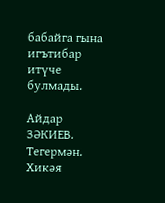бабайга гына игътибар итүче булмады.

Айдар ЗӘКИЕВ. Тегермән. Хикәя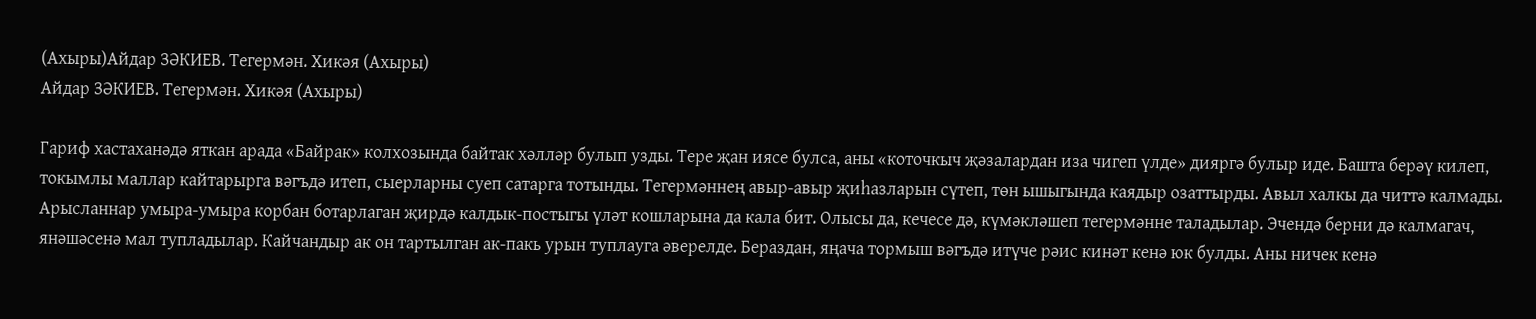(Ахыры)Айдар ЗӘКИЕВ. Тегермән. Хикәя (Ахыры)
Айдар ЗӘКИЕВ. Тегермән. Хикәя (Ахыры)

Гариф хастаханәдә яткан арада «Байрак» колхозында байтак хәлләр булып узды. Тере җан иясе булса, аны «коточкыч җәзалардан иза чигеп үлде» дияргә булыр иде. Башта берәү килеп, токымлы маллар кайтарырга вәгъдә итеп, сыерларны суеп сатарга тотынды. Тегермәннең авыр-авыр җиһазларын сүтеп, төн ышыгында каядыр озаттырды. Авыл халкы да читтә калмады. Арысланнар умыра-умыра корбан ботарлаган җирдә калдык-постыгы үләт кошларына да кала бит. Олысы да, кечесе дә, күмәкләшеп тегермәнне таладылар. Эчендә берни дә калмагач, янәшәсенә мал тупладылар. Кайчандыр ак он тартылган ак-пакь урын туплауга әверелде. Бераздан, яңача тормыш вәгъдә итүче рәис кинәт кенә юк булды. Аны ничек кенә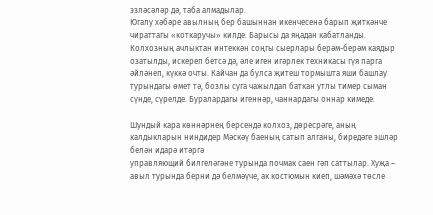эзләсәләр дә, таба алмадылар.
Югалу хәбәре авылның бер башыннан икенчесенә барып җиткәнче чираттагы «коткаручы» килде. Барысы да яңадан кабатланды. Колхозның ачлыктан интеккән соңгы сыерлары берәм-берәм каядыр озатылды, искереп бетсә дә, әле иген игәрлек техникасы гүя парга әйләнеп, күккә очты. Кайчан да булса җитеш тормышта яши башлау турындагы өмет тә, бозлы суга чажылдап баткан утлы тимер сыман сүнде, сүрелде. Буралардагы игеннәр, чаннардагы оннар кимеде.

Шундый кара көннәрнең берсендә колхоз, дөресрәге, аның калдыкларын ниндидер Мәскәү баеның сатып алганы, биредәге эшләр белән идарә итәргә
управляющий билгеләгәне турында почмак саен гәп саттылар. Хуҗа – авыл турында берни дә белмәүче, ак костюмын киеп, шәмәхә төсле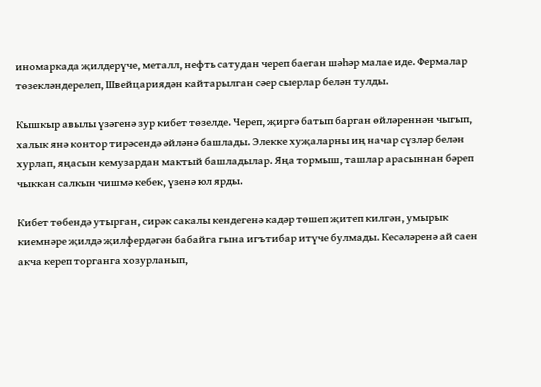иномаркада җилдерүче, металл, нефть сатудан череп баеган шәһәр малае иде. Фермалар
төзекләндерелеп, Швейцариядән кайтарылган сәер сыерлар белән тулды.

Кышкыр авылы үзәгенә зур кибет төзелде. Череп, җиргә батып барган өйләреннән чыгып, халык янә контор тирәсендә әйләнә башлады. Элекке хуҗаларны иң начар сүзләр белән хурлап, яңасын кемузардан мактый башладылар. Яңа тормыш, ташлар арасыннан бәреп чыккан салкын чишмә кебек, үзенә юл ярды.

Кибет төбендә утырган, сирәк сакалы кендегенә кадәр төшеп җитеп килгән, умырык киемнәре җилдә җилфердәгән бабайга гына игътибар итүче булмады. Кесәләренә ай саен акча кереп торганга хозурланып,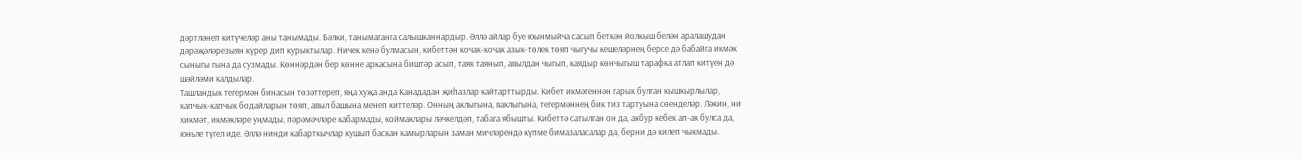дәртләнеп китүчеләр аны танымады. Бәлки, танымаганга салышканнардыр. Әллә айлар буе юынмыйча сасып беткән йолкыш белән аралашудан дәрәҗәләрезыян күрер дип курыктылар. Ничек кенә булмасын, кибеттән кочак-кочак азык-төлек төяп чыгучы кешеләрнең берсе дә бабайга икмәк сыныгы гына да сузмады. Көннәрдән бер көнне аркасына биштәр асып, таяк таянып, авылдан чыгып, каядыр көнчыгыш тарафка атлап китүен дә шәйләми калдылар.
Ташландык тегермән бинасын төзәттереп, яңа хуҗа анда Канададан җиһазлар кайтарттырды. Кибет икмәгеннән гарык булган кышкырлылар, капчык-капчык бодайларын төяп, авыл башына менеп киттеләр. Онның аклыгына, ваклыгына, тегермәннең бик тиз тартуына сөенделәр. Ләкин, ни хикмәт, икмәкләре уңмады, пәрәмәчләре кабармады, коймаклары ләчкелдәп, табага ябышты. Кибеттә сатылган он да, акбур кебек ап-ак булса да, юньле түгел иде. Әллә нинди кабарткычлар кушып баскан камырларын заман мичләрендә күпме бимазаласалар да, берни дә килеп чыкмады.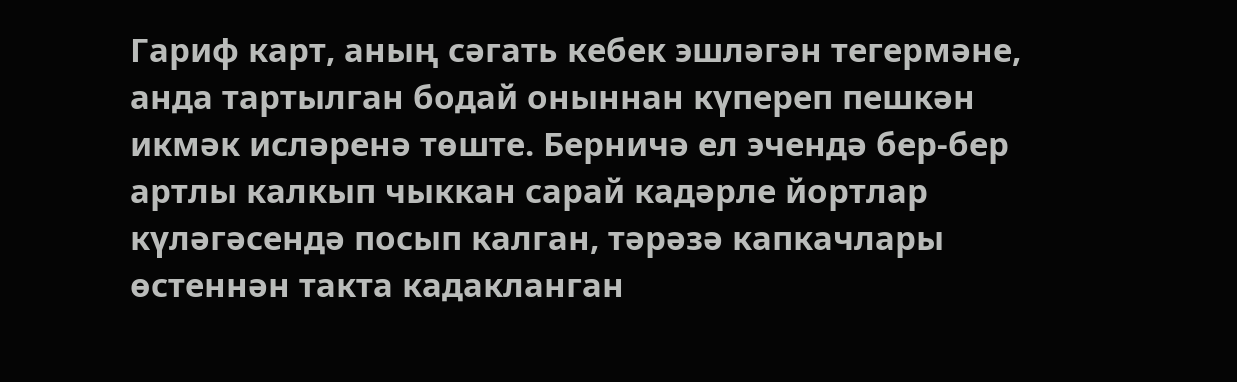Гариф карт, аның сәгать кебек эшләгән тегермәне, анда тартылган бодай оныннан күпереп пешкән икмәк исләренә төште. Берничә ел эчендә бер-бер артлы калкып чыккан сарай кадәрле йортлар күләгәсендә посып калган, тәрәзә капкачлары өстеннән такта кадакланган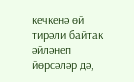кечкенә өй тирәли байтак әйләнеп йөрсәләр дә,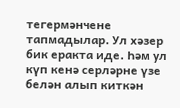тегермәнчене тапмадылар. Ул хәзер бик еракта иде. Һәм ул күп кенә серләрне үзе белән алып киткән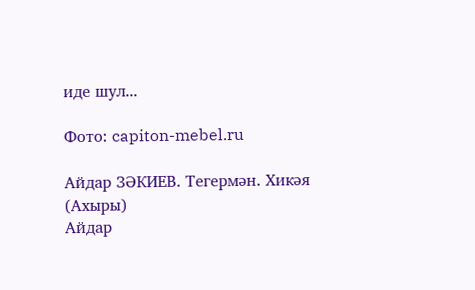иде шул...

Фото: capiton-mebel.ru

Айдар ЗӘКИЕВ. Тегермән. Хикәя (Ахыры)
Айдар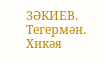ЗӘКИЕВ. Тегермән. Хикәя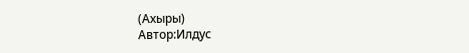(Ахыры)
Автор:Илдус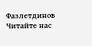Фазлетдинов
Читайте нас